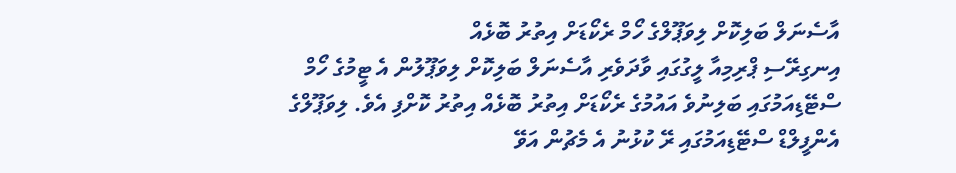އާސެނަލް ބަލިކޮށް ލިވަޕޫލްގެ ހޯމް ރެކޯޑަށް އިތުރު ބޮޅެއް
އިނގިރޭސި ޕްރިމިއާ ލީގުގައި ވާދަވެރި އާސެނަލް ބަލިކޮށް ލިވަޕޫލުން އެ ޓީމުގެ ހޯމް ސްޓޭޑިއަމުގައި ބަލިނުވެ އައުމުގެ ރެކޯޑަށް އިތުރު ބޮޅެއް އިތުރު ކޮށްފި އެވެ. ލިވަޕޫލްގެ އެންފީލްޑް ސްޓޭޑިއަމުގައި ރޭ ކުޅުނު އެ މެޗުން އަވޭ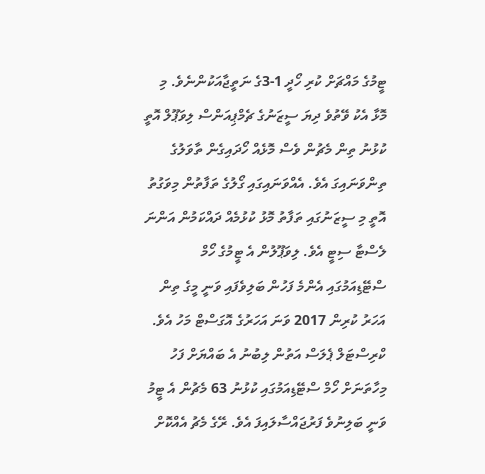ޓީމުގެ މައްޗަށް ކުރި ހޯދީ 1-3ގެ ނަތީޖާއަކުންނެވެ. މި މޮޅާ އެކު ވޭތުވެ ދިޔަ ސީޒަނުގެ ޗެމްޕިއަންސް ލިވަޕޫލް އޮތީ ކުޅުނު ތިން މެޗުން ވެސް މޮޅެއް ހޯދައިގެން ތާވަލުގެ ތިންވަނައިގަ އެވެ. އެއްވަނައިގައި ގޯލުގެ ތަފާތުން މިވަގުތު އޮތީ މި ސީޒަނުގައި ތަފާތު މޮޅު ކުޅުމެއް ދައްކަމުން އަންނަ ލެސްޓާ ސިޓީ އެވެ. ލިވަޕޫލުން އެ ޓީމުގެ ހޯމް ސްޓޭޑިއަމުގައި އެންމެ ފަހުން ބަލިވެފައި ވަނީ މީގެ ތިން އަހަރު ކުރިން 2017 ވަނަ އަހަރުގެ އޮގަސްޓް މަހު އެވެ. ކްރިސްޓަލް ޕެލަސް އަތުން ލިބުނު އެ ބައްޔަށް ފަހު މިހާތަނަށް ހޯމް ސްޓޭޑިއަމުގައި ކުޅުނު 63 މެޗުން އެ ޓީމު ވަނީ ބަލިނުވެ ފަރުޖައްސާލައިފަ އެވެ. ރޭގެ މެޗު އެއްކޮށް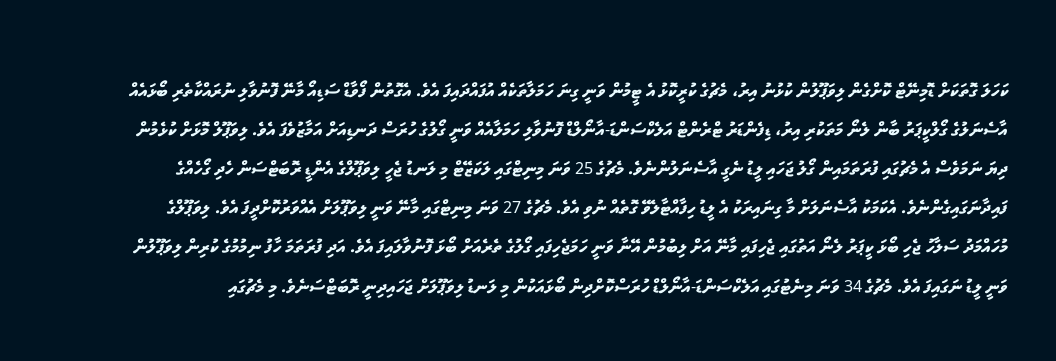ކަހަލަ ގޮތަކަށް ޑޮމިނޭޓް ކޮށްގެން ލިވަޕޫލުން ކުޅުނު އިރު، މެޗުގެ ކުރީކޮޅު އެ ޓީމުން ވަނީ ގިނަ ހަމަލާތަކެއް އުފައްދައިފަ އެވެ. އެގޮތުން ފޯވާޑް ސަޑިއޯ މާނޭ ފޮނުވާލި ނުރައްކާތެރި ބޯޅައެއް އާސެނަލުގެ ގޯލްކީޕަރު ބާން ލެނޯ މަތަކުރި އިރު، ޑިފެންޑަރު ޓްރެންޓް އަލެކްސަންޑަ-އާނޯލްޑް ފޮނުވާލި ހަމަލާއެއް ވަނީ ގޯލުގެ ހުރަސް ދަނޑިއަށް އަމާޒުވެފަ އެވެ. ލިވަޕޫލް މޮޅަށް ކުޅެމުން ދިޔަ ނަމަވެސް އެ މެޗުގައި ފުރަތަމައިން ގޯލު ޖަހައި ލީޑު ނެގީ އާސެނަލުންނެވެ. މެޗުގެ 25 ވަނަ މިނިޓްގައި ލަކަޒޭޓް މި ލަނޑު ޖެހީ ލިވަޕޫލްގެ އެންޑީ ރޮބަޓްސަން ހެދި ގޯހެއްގެ ފައިދާނަގައިގެންނެވެ. އެކަމަކު އާސެނަލަށް މާ ގިނައިރަކު އެ ލީޑު ހިފާއްޓާލެވޭ ގޮތެއް ނުވި އެވެ. މެޗުގެ 27 ވަނަ މިނިޓްގައި މާނޭ ވަނީ ލިވަޕޫލަށް އެއްވަރުކޮށްދީފަ އެވެ. ލިވަޕޫލްގެ މުހައްމަދު ސަލާހު ޖެހި ބޯޅަ ކީޕަރު ލެނޯ އަތުގައި ޖެހިފައި މާނޭ އަށް ލިބުމުން އޭނާ ވަނީ ހަމަޖެހިފައި ގޯލުގެ ތެރެއަށް ބޯޅަ ފޮނުވާލައިފަ އެވެ. އަދި ފުރަތަމަ ހާފު ނިމުމުގެ ކުރިން ލިވަޕޫލުން ވަނީ ލީޑު ނަގައިފަ އެވެ. މެޗުގެ 34 ވަނަ މިނެޓުގައި އަލެކްސަންޑަ-އާނޯލްޑް ހުރަސްކޮށްދިން ބޯޅައަކުން މި ލަނޑު ލިވަޕޫލަށް ޖަހައިދިނީ ރޮބަޓްސަނެވެ. މި މެޗުގައި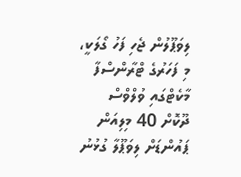ލިވަޕޫލުން ޖެހި ފަހު ގޯލަކީ، މި ފަހަރުގެ ޓްރާންސްފާ މާކެޓްގައި ވުލްވްސް ދޫކޮށް 40 މިލިއަން ޕައުންޑަށް ލިވަޕޫލާ ގުޅުނު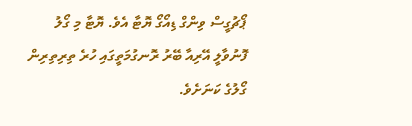ޕޯޗުގީސް ވިންގް ޑިއޯގޯ ޔޮޓާ އެވެ. ޔޮޓާ މި ގޯލު ފޮނުވާލީ އޭރިއާ ބޭރު ރޮނގުމަތީގައި ހުރެ ތިރިތިރިން ގޯލުގެ ކަނަށެވެ.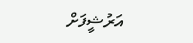އަރުޝީފަށް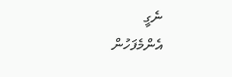ނެގީ
އެންމެފަހުން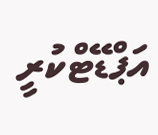އަޕްޑޭޓްކުރީ